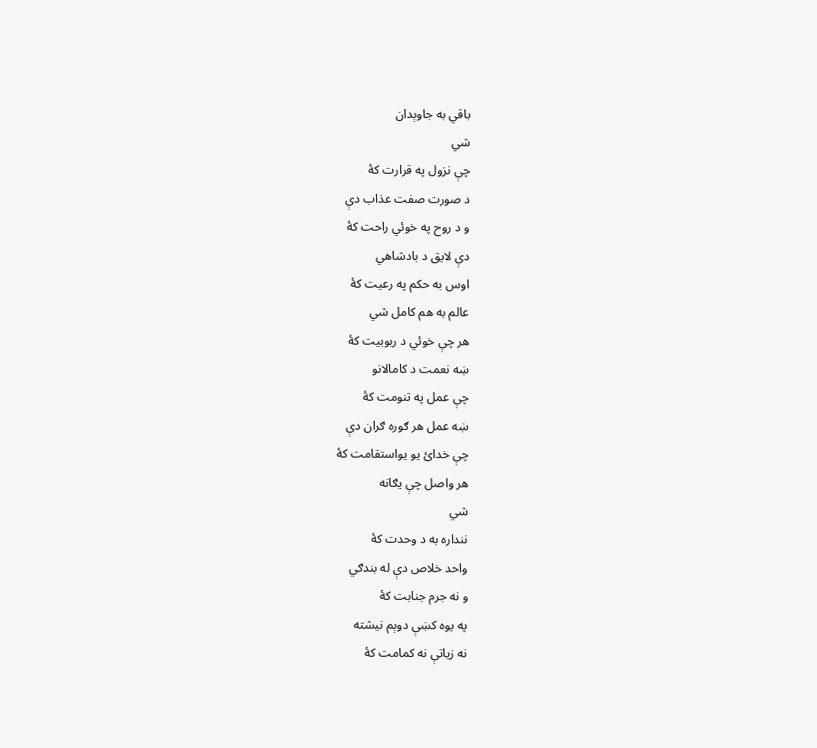باقي به جاوېدان
شي
چې نزول په قرارت کۀ
د صورت صفت عذاب دې
و د روح په خوئي راحت کۀ
دې لايق د بادشاهي
اوس به حکم په رعيت کۀ
عالم به هم کامل شي
هر چې خوئي د ربوبيت کۀ
ښه نعمت د کامالانو
چې عمل په تنومت کۀ
ښه عمل هر ګوره ګران دې
چې خدائ يو يواستقامت کۀ
هر واصل چې يګانه
شي
ننداره به د وحدت کۀ
واحد خلاص دې له بندګي
و نه جرم جنابت کۀ
په يوه کښې دوېم نيشته
نه زياتې نه کمامت کۀ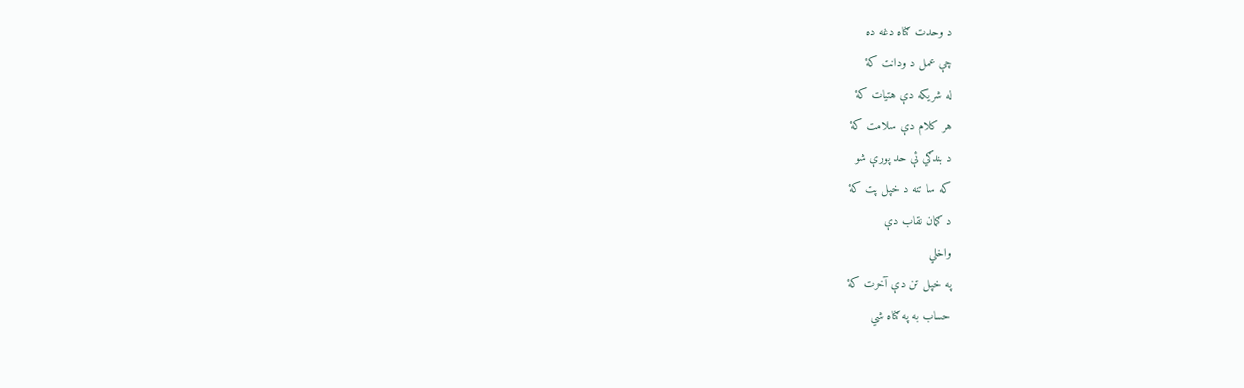د وحدت ګناه دغه ده
چې عمل د ودانت کۀ
له شريکه دې هتيات کۀ
هر کلام دې سلامت کۀ
د بندګي ئې حد پورې شو
که سا تنه د خپل پت کۀ
د ګمان نقاب دې
واخلي
په خپل تن دې آخرت کۀ
حساب به په ګناه شي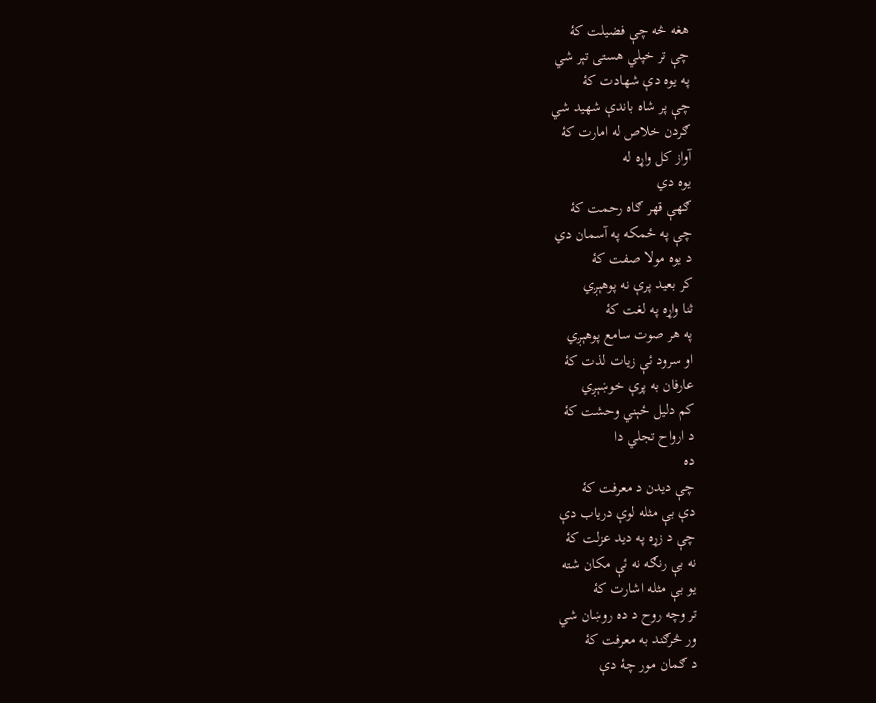هغه څه چې فضيلت کۀ
چې تر خپلي هستی تېر شي
په يوه دې شهادت کۀ
چې پر شاه باندې شهيد شي
ګردن خلاص له امارت کۀ
آواز کل واړه له
يوه دي
ګهې قهر ګاه رحمت کۀ
چې په ځمکه په آسمان دي
د يوه مولا صفت کۀ
کر بعيد پرې نه پوهېږي
ثنا واړه په لغت کۀ
په هر صوت سامع پوهېږي
او سرود ئې زيات لذت کۀ
عارفان به پرې خوښېږي
کم دليل ځېني وحشت کۀ
د ارواح تجلي دا
ده
چې ديدن د معرفت کۀ
دې بې مثله لوې درياب دې
چې د زړه په ديد عزلت کۀ
نه بې رنګه نه ئې مکان شته
يو بې مثله اشارت کۀ
تر وچه روح د ده روښان شي
ور څرګند به معرفت کۀ
د ګمان مور چۀ دې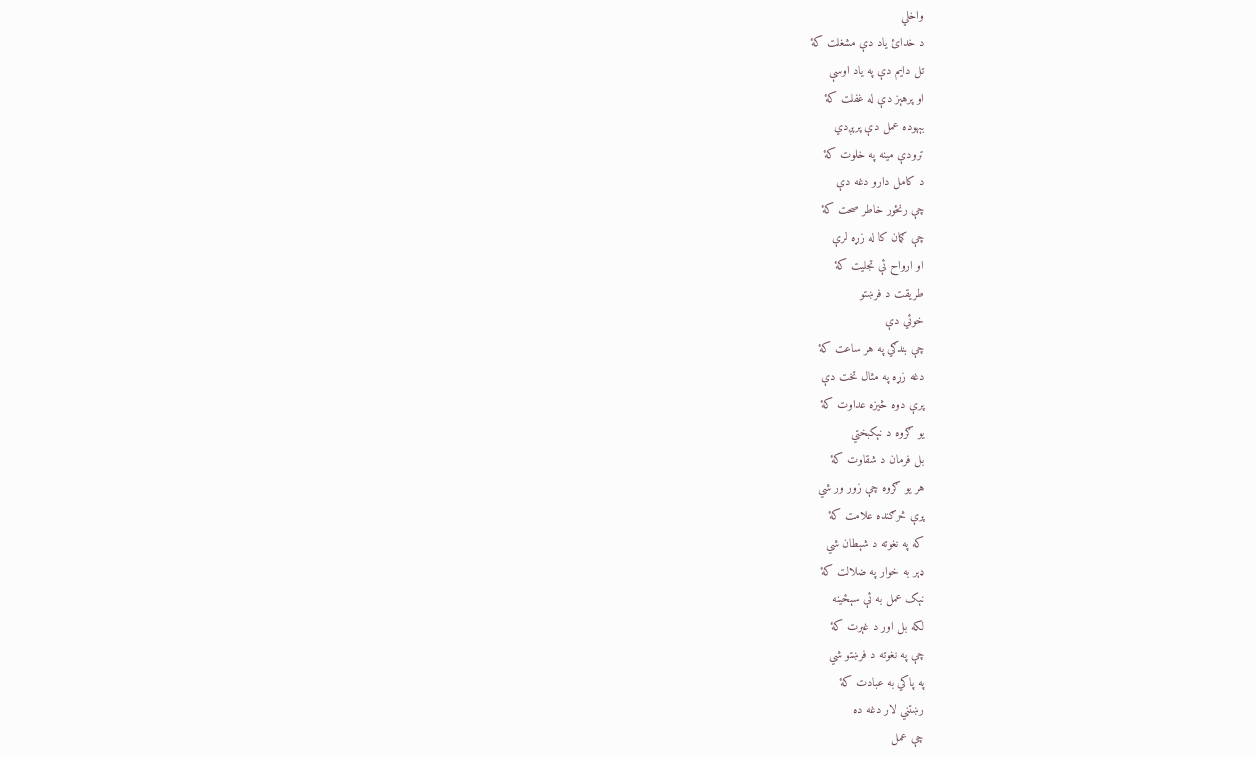واخلي
د خدائ ياد دې مشغلت کۀ
تل دايم دې په ياد اوسې
او پرهېز دې له غفلت کۀ
بېهوده عمل دې پرېږدي
ترودې مينه په خلوت کۀ
د کامل دارو دغه دې
چې رنځور خاطر صحت کۀ
چې ګمان کا له زړه لرې
او ارواح ئې تجليت کۀ
طريقت د فرښتو
خوئي دې
چې بندګي په هر ساعت کۀ
دغه زړه په مثال تخت دې
پرې دوه څيزه عداوت کۀ
يو ګروه د نېکبختي
بل فرمان د شقاوت کۀ
هر يو ګروه چې زور ور شي
پرې څرګنده علامت کۀ
که په نغوته د شېطان شي
ډېر به خوار په ضلالت کۀ
نېک عمل به ئې سېځينه
لکه بل اور د غېرت کۀ
چې په نغوته د فرښتو شي
په پاکي به عبادت کۀ
رښتني لار دغه ده
چې عمل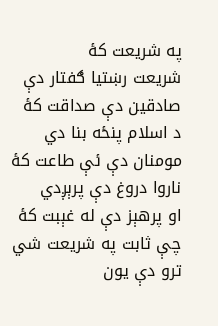په شريعت کۀ
شريعت رښتيا ګفتار دې
صادقين دې صداقت کۀ
د اسلام پنځه بنا دي
مومنان دې ئې طاعت کۀ
ناروا دروغ دې پرېږدي
او پرهېز دې له غېبت کۀ
چې ثابت په شريعت شي
ترو دې يون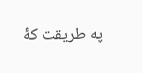په طريقت کۀ